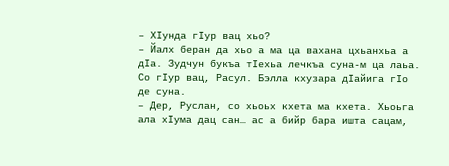– ХIунда гIур вац хьо?
– Йалх беран да хьо а ма ца вахана цхьанхьа а дIа. Зудчун букъа тIехьа лечкъа суна-м ца лаьа. Со гIур вац, Расул. Бэлла кхузара дIайига гIо де суна.
– Дер, Руслан, со хьоьх кхета ма кхета. Хьоьга ала хIума дац сан… ас а бийр бара ишта сацам,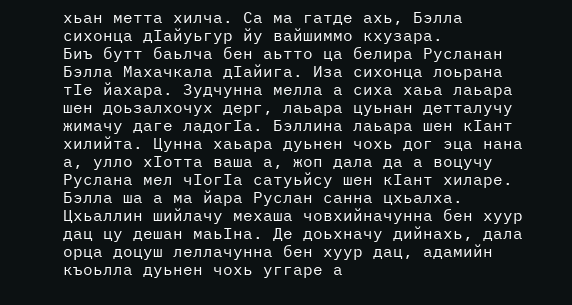хьан метта хилча. Са ма гатде ахь, Бэлла сихонца дIайуьгур йу вайшиммо кхузара.
Биъ бутт баьлча бен аьтто ца белира Русланан Бэлла Махачкала дIайига. Иза сихонца лоьрана тIе йахара. Зудчунна мелла а сиха хаьа лаьара шен доьзалхочух дерг, лаьара цуьнан детталучу жимачу даге ладогIа. Бэллина лаьара шен кIант хилийта. Цунна хаьара дуьнен чохь дог эца нана а, улло хIотта ваша а, жоп дала да а воцучу Руслана мел чIогIа сатуьйсу шен кIант хиларе. Бэлла ша а ма йара Руслан санна цхьалха. Цхьаллин шийлачу мехаша човхийначунна бен хуур дац цу дешан маьIна. Де доьхначу дийнахь, дала орца доцуш леллачунна бен хуур дац, адамийн къоьлла дуьнен чохь уггаре а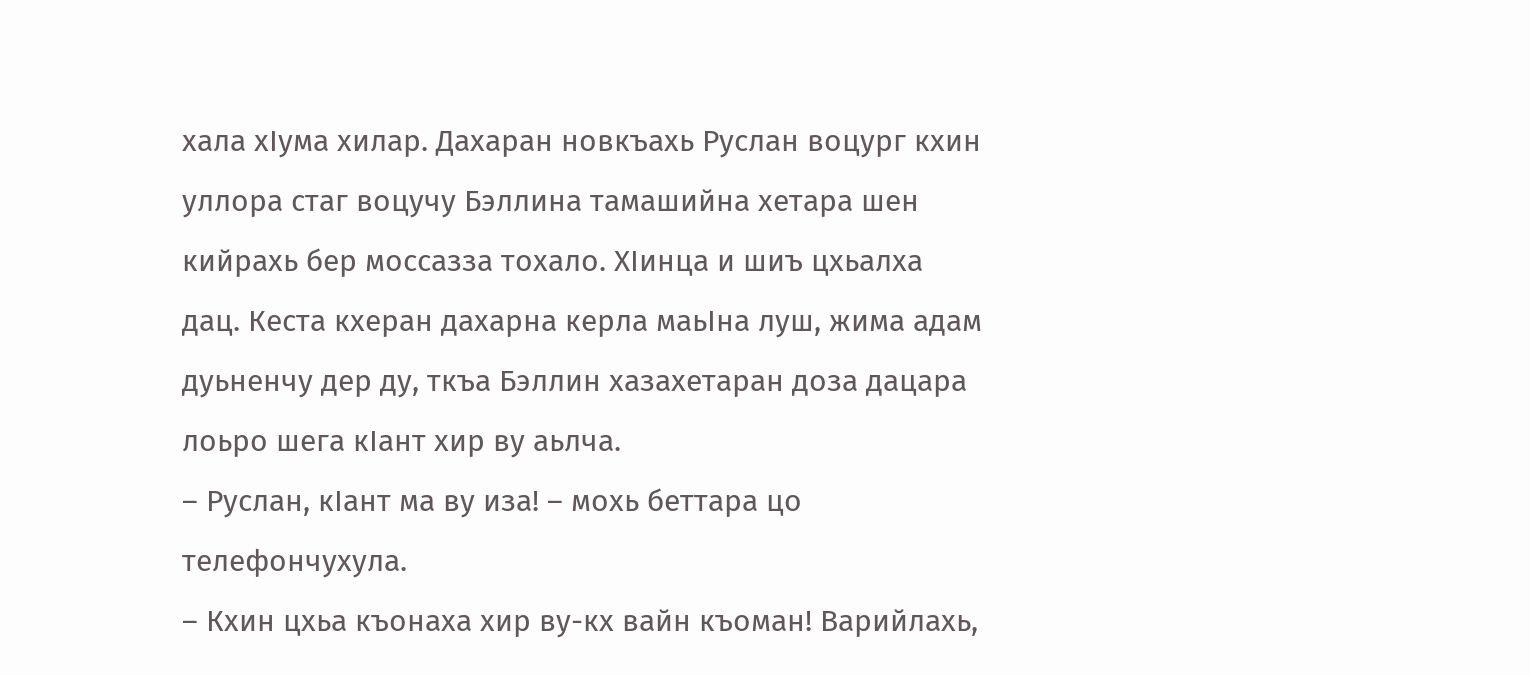хала хIума хилар. Дахаран новкъахь Руслан воцург кхин уллора стаг воцучу Бэллина тамашийна хетара шен кийрахь бер моссазза тохало. ХIинца и шиъ цхьалха дац. Кеста кхеран дахарна керла маьIна луш, жима адам дуьненчу дер ду, ткъа Бэллин хазахетаран доза дацара лоьро шега кIант хир ву аьлча.
– Руслан, кIант ма ву иза! – мохь беттара цо телефончухула.
– Кхин цхьа къонаха хир ву-кх вайн къоман! Варийлахь,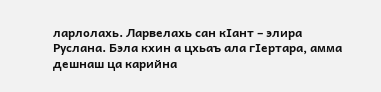ларлолахь. Ларвелахь сан кIант – элира Руслана. Бэла кхин а цхьаъ ала гIертара, амма дешнаш ца карийна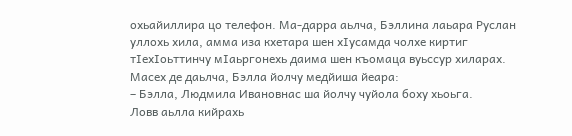охьайиллира цо телефон. Ма-дарра аьлча, Бэллина лаьара Руслан уллохь хила, амма иза кхетара шен хIусамда чолхе киртиг тIехIоьттинчу мIаьргонехь даима шен къомаца вуьссур хиларах.
Масех де даьлча, Бэлла йолчу медйиша йеара:
– Бэлла, Людмила Ивановнас ша йолчу чуйола боху хьоьга.
Ловв аьлла кийрахь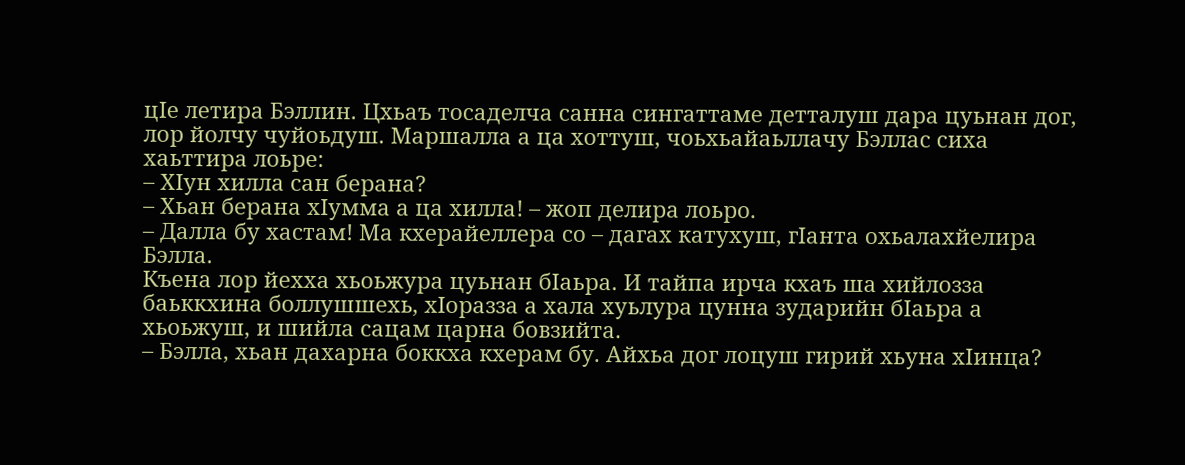цIе летира Бэллин. Цхьаъ тосаделча санна сингаттаме детталуш дара цуьнан дог, лор йолчу чуйоьдуш. Маршалла а ца хоттуш, чоьхьайаьллачу Бэллас сиха хаьттира лоьре:
– ХIун хилла сан берана?
– Хьан берана хIумма а ца хилла! – жоп делира лоьро.
– Далла бу хастам! Ма кхерайеллера со – дагах катухуш, гIанта охьалахйелира Бэлла.
Къена лор йехха хьоьжура цуьнан бIаьра. И тайпа ирча кхаъ ша хийлозза баьккхина боллушшехь, хIоразза а хала хуьлура цунна зударийн бIаьра а хьоьжуш, и шийла сацам царна бовзийта.
– Бэлла, хьан дахарна боккха кхерам бу. Айхьа дог лоцуш гирий хьуна хIинца?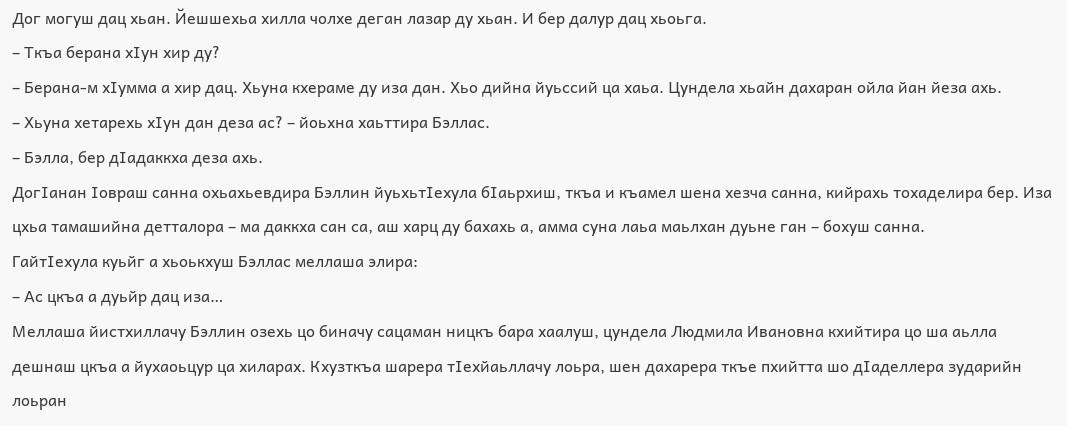Дог могуш дац хьан. Йешшехьа хилла чолхе деган лазар ду хьан. И бер далур дац хьоьга.
– Ткъа берана хIун хир ду?
– Берана-м хIумма а хир дац. Хьуна кхераме ду иза дан. Хьо дийна йуьссий ца хаьа. Цундела хьайн дахаран ойла йан йеза ахь.
– Хьуна хетарехь хIун дан деза ас? – йоьхна хаьттира Бэллас.
– Бэлла, бер дIадаккха деза ахь.
ДогIанан Iовраш санна охьахьевдира Бэллин йуьхьтIехула бIаьрхиш, ткъа и къамел шена хезча санна, кийрахь тохаделира бер. Иза цхьа тамашийна детталора – ма даккха сан са, аш харц ду бахахь а, амма суна лаьа маьлхан дуьне ган – бохуш санна.
ГайтIехула куьйг а хьоькхуш Бэллас меллаша элира:
– Ас цкъа а дуьйр дац иза…
Меллаша йистхиллачу Бэллин озехь цо биначу сацаман ницкъ бара хаалуш, цундела Людмила Ивановна кхийтира цо ша аьлла дешнаш цкъа а йухаоьцур ца хиларах. Кхузткъа шарера тIехйаьллачу лоьра, шен дахарера ткъе пхийтта шо дIаделлера зударийн лоьран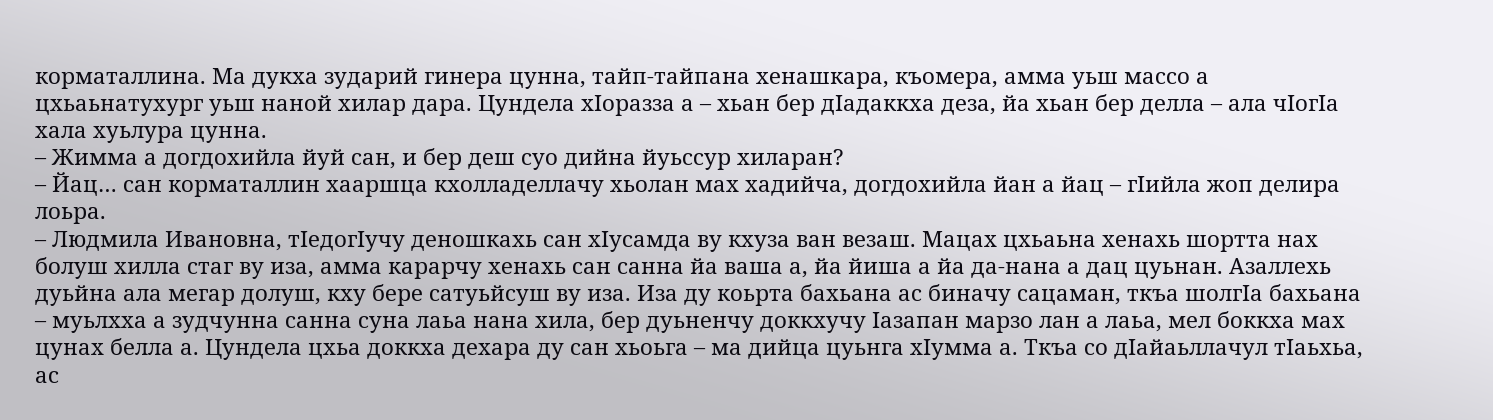корматаллина. Ма дукха зударий гинера цунна, тайп-тайпана хенашкара, къомера, амма уьш массо а цхьаьнатухург уьш наной хилар дара. Цундела хIоразза а – хьан бер дIадаккха деза, йа хьан бер делла – ала чIогIа хала хуьлура цунна.
– Жимма а догдохийла йуй сан, и бер деш суо дийна йуьссур хиларан?
– Йац… сан корматаллин хааршца кхолладеллачу хьолан мах хадийча, догдохийла йан а йац – гIийла жоп делира лоьра.
– Людмила Ивановна, тIедогIучу деношкахь сан хIусамда ву кхуза ван везаш. Мацах цхьаьна хенахь шортта нах болуш хилла стаг ву иза, амма карарчу хенахь сан санна йа ваша а, йа йиша а йа да-нана а дац цуьнан. Азаллехь дуьйна ала мегар долуш, кху бере сатуьйсуш ву иза. Иза ду коьрта бахьана ас биначу сацаман, ткъа шолгIа бахьана – муьлхха а зудчунна санна суна лаьа нана хила, бер дуьненчу доккхучу Iазапан марзо лан а лаьа, мел боккха мах цунах белла а. Цундела цхьа доккха дехара ду сан хьоьга – ма дийца цуьнга хIумма а. Ткъа со дIайаьллачул тIаьхьа, ас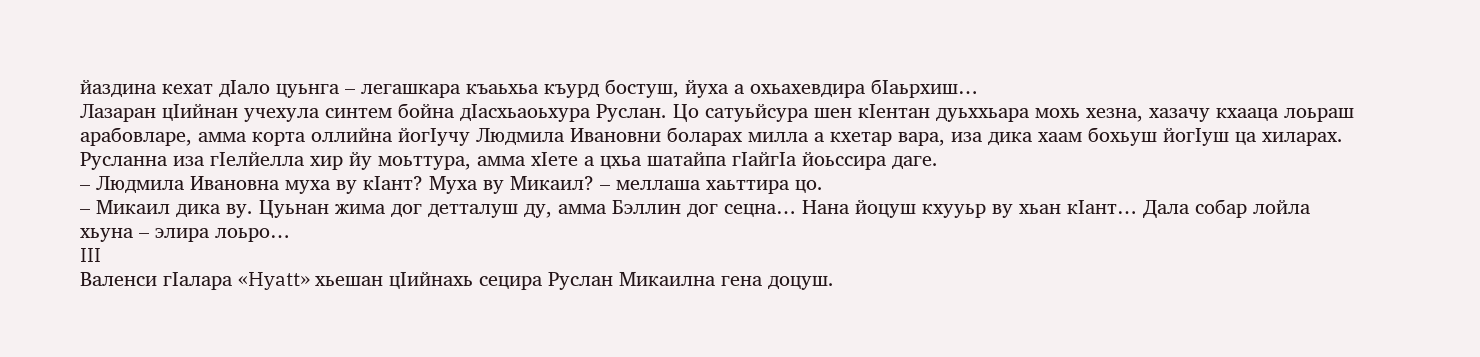йаздина кехат дIало цуьнга – легашкара къаьхьа къурд бостуш, йуха а охьахевдира бIаьрхиш…
Лазаран цIийнан учехула синтем бойна дIасхьаоьхура Руслан. Цо сатуьйсура шен кIентан дуьххьара мохь хезна, хазачу кхааца лоьраш арабовларе, амма корта оллийна йогIучу Людмила Ивановни боларах милла а кхетар вара, иза дика хаам бохьуш йогIуш ца хиларах. Русланна иза гIелйелла хир йу моьттура, амма хIете а цхьа шатайпа гIайгIа йоьссира даге.
– Людмила Ивановна муха ву кIант? Муха ву Микаил? – меллаша хаьттира цо.
– Микаил дика ву. Цуьнан жима дог детталуш ду, амма Бэллин дог сецна… Нана йоцуш кхууьр ву хьан кIант… Дала собар лойла хьуна – элира лоьро…
III
Валенси гIалара «Hyatt» хьешан цIийнахь сецира Руслан Микаилна гена доцуш.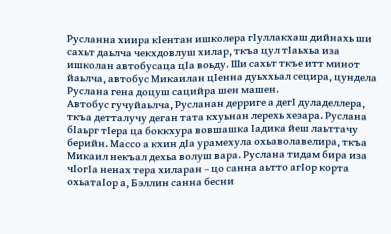Русланна хиира кIентан ишколера гIуллакхаш дийнахь ши сахьт даьлча чекхдовлуш хилар, ткъа цул тIаьхьа иза ишколан автобусаца цIа воьду. Ши сахьт ткъе итт минот йаьлча, автобус Микаилан цIенна дуьххьал сецира, цундела Руслана гена доцуш сацийра шен машен.
Автобус гучуйаьлча, Русланан дерриге а дегI дуладеллера, ткъа детталучу деган тата кхуьнан лерехь хезара. Руслана бIаьрг тIера ца боккхура вовшашка Iадика йеш лаьттачу берийн. Массо а кхин дIа урамехула охьаволавелира, ткъа Микаил некъал дехьа волуш вара. Руслана тидам бира иза чIогIа ненах тера хиларан – цо санна аьтто агIор корта охьатаIор а, Бэллин санна бесни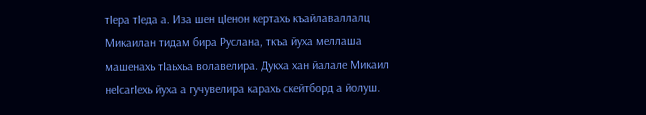тIера тIеда а. Иза шен цIенон кертахь къайлаваллалц Микаилан тидам бира Руслана, ткъа йуха меллаша машенахь тIаьхьа волавелира. Дукха хан йалале Микаил неIсагIехь йуха а гучувелира карахь скейтборд а йолуш.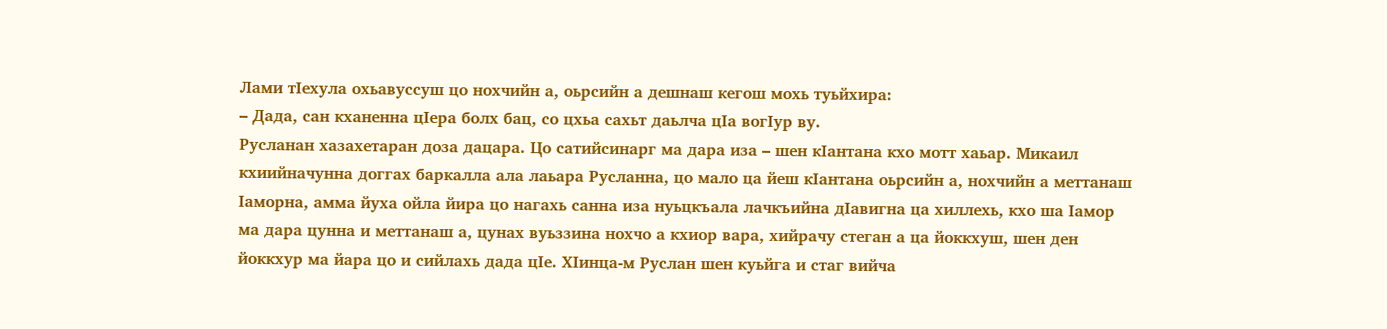Лами тIехула охьавуссуш цо нохчийн а, оьрсийн а дешнаш кегош мохь туьйхира:
– Дада, сан кханенна цIера болх бац, со цхьа сахьт даьлча цIа вогIур ву.
Русланан хазахетаран доза дацара. Цо сатийсинарг ма дара иза – шен кIантана кхо мотт хаьар. Микаил кхиийначунна доггах баркалла ала лаьара Русланна, цо мало ца йеш кIантана оьрсийн а, нохчийн а меттанаш Iаморна, амма йуха ойла йира цо нагахь санна иза нуьцкъала лачкъийна дIавигна ца хиллехь, кхо ша Iамор ма дара цунна и меттанаш а, цунах вуьззина нохчо а кхиор вара, хийрачу стеган а ца йоккхуш, шен ден йоккхур ма йара цо и сийлахь дада цIе. ХIинца-м Руслан шен куьйга и стаг вийча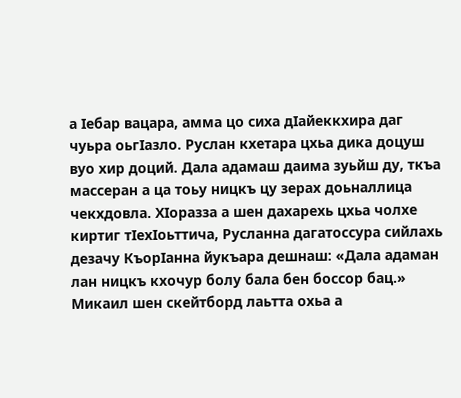а Iебар вацара, амма цо сиха дIайеккхира даг чуьра оьгIазло. Руслан кхетара цхьа дика доцуш вуо хир доций. Дала адамаш даима зуьйш ду, ткъа массеран а ца тоьу ницкъ цу зерах доьналлица чекхдовла. ХIоразза а шен дахарехь цхьа чолхе киртиг тIехIоьттича, Русланна дагатоссура сийлахь дезачу КъорIанна йукъара дешнаш: «Дала адаман лан ницкъ кхочур болу бала бен боссор бац.»
Микаил шен скейтборд лаьтта охьа а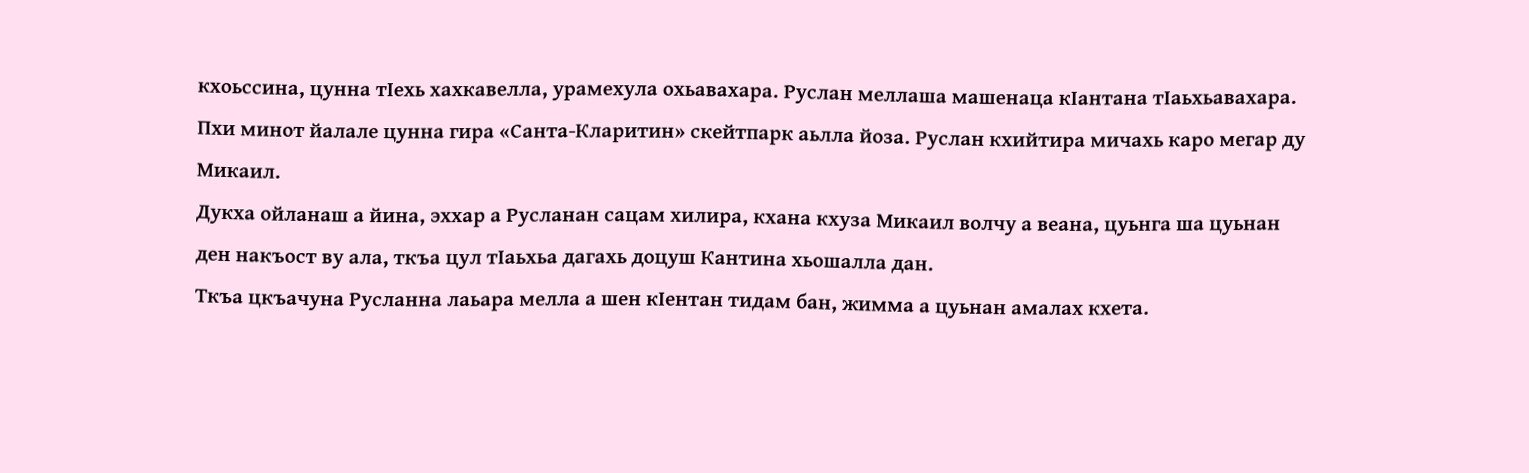кхоьссина, цунна тIехь хахкавелла, урамехула охьавахара. Руслан меллаша машенаца кIантана тIаьхьавахара. Пхи минот йалале цунна гира «Санта-Кларитин» скейтпарк аьлла йоза. Руслан кхийтира мичахь каро мегар ду Микаил.
Дукха ойланаш а йина, эххар а Русланан сацам хилира, кхана кхуза Микаил волчу а веана, цуьнга ша цуьнан ден накъост ву ала, ткъа цул тIаьхьа дагахь доцуш Кантина хьошалла дан.
Ткъа цкъачуна Русланна лаьара мелла а шен кIентан тидам бан, жимма а цуьнан амалах кхета.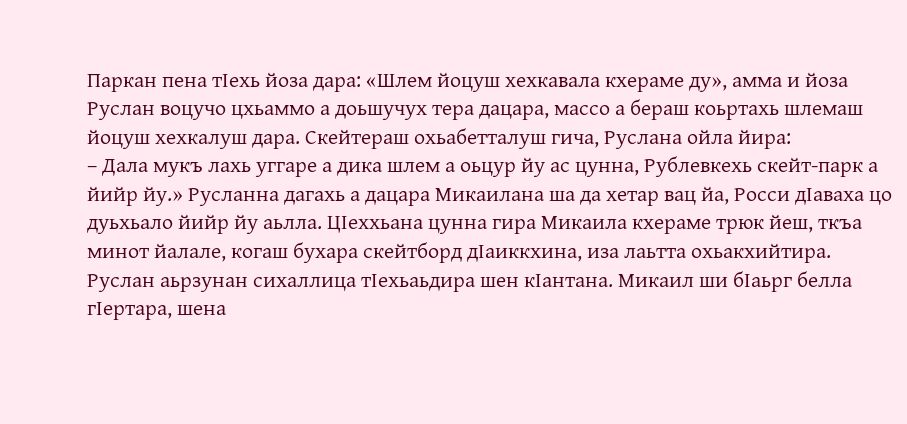Паркан пена тIехь йоза дара: «Шлем йоцуш хехкавала кхераме ду», амма и йоза Руслан воцучо цхьаммо а доьшучух тера дацара, массо а бераш коьртахь шлемаш йоцуш хехкалуш дара. Скейтераш охьабетталуш гича, Руслана ойла йира:
– Дала мукъ лахь уггаре а дика шлем а оьцур йу ас цунна, Рублевкехь скейт-парк а йийр йу.» Русланна дагахь а дацара Микаилана ша да хетар вац йа, Росси дIаваха цо дуьхьало йийр йу аьлла. ЦIеххьана цунна гира Микаила кхераме трюк йеш, ткъа минот йалале, когаш бухара скейтборд дIаиккхина, иза лаьтта охьакхийтира. Руслан аьрзунан сихаллица тIехьаьдира шен кIантана. Микаил ши бIаьрг белла гIертара, шена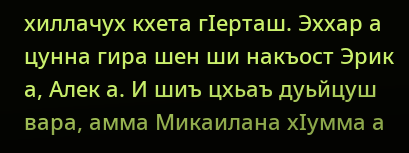хиллачух кхета гIерташ. Эххар а цунна гира шен ши накъост Эрик а, Алек а. И шиъ цхьаъ дуьйцуш вара, амма Микаилана хIумма а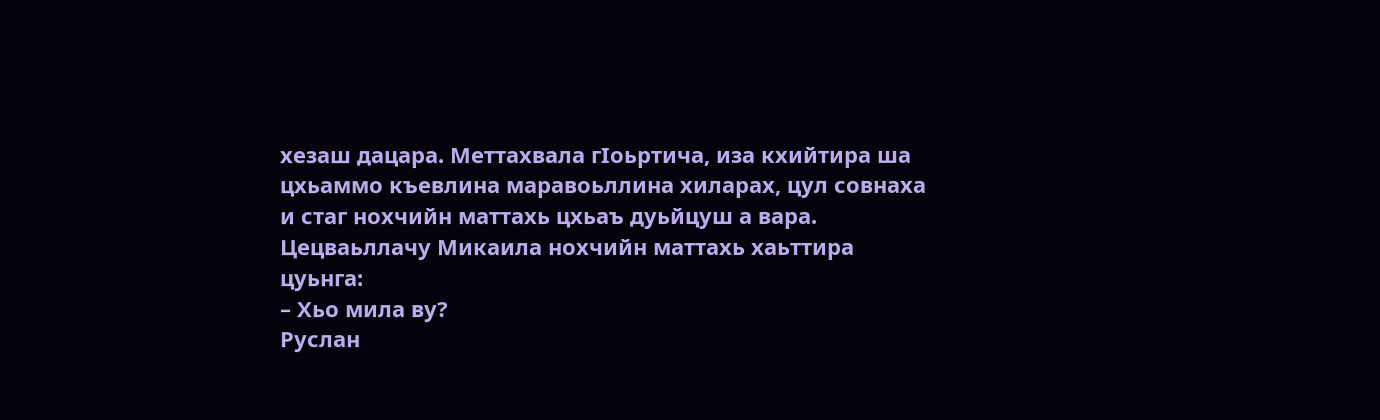хезаш дацара. Меттахвала гIоьртича, иза кхийтира ша цхьаммо къевлина маравоьллина хиларах, цул совнаха и стаг нохчийн маттахь цхьаъ дуьйцуш а вара. Цецваьллачу Микаила нохчийн маттахь хаьттира цуьнга:
– Хьо мила ву?
Руслан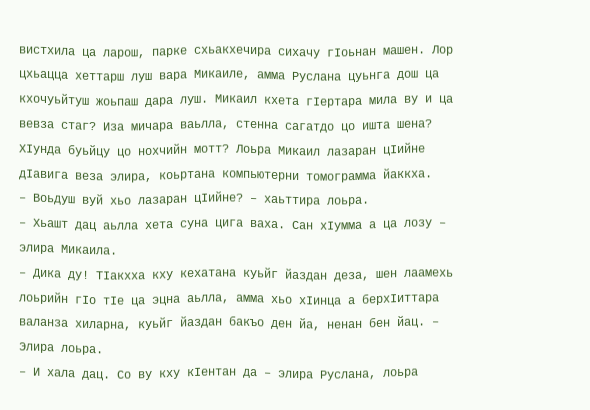вистхила ца ларош, парке схьакхечира сихачу гIоьнан машен. Лор цхьацца хеттарш луш вара Микаиле, амма Руслана цуьнга дош ца кхочуьйтуш жоьпаш дара луш. Микаил кхета гIертара мила ву и ца вевза стаг? Иза мичара ваьлла, стенна сагатдо цо ишта шена? ХIунда буьйцу цо нохчийн мотт? Лоьра Микаил лазаран цIийне дIавига веза элира, коьртана компьютерни томограмма йаккха.
– Воьдуш вуй хьо лазаран цIийне? – хаьттира лоьра.
– Хьашт дац аьлла хета суна цига ваха. Сан хIумма а ца лозу – элира Микаила.
– Дика ду! ТIакхха кху кехатана куьйг йаздан деза, шен лаамехь лоьрийн гIо тIе ца эцна аьлла, амма хьо хIинца а берхIиттара валанза хиларна, куьйг йаздан бакъо ден йа, ненан бен йац. – Элира лоьра.
– И хала дац. Со ву кху кIентан да – элира Руслана, лоьра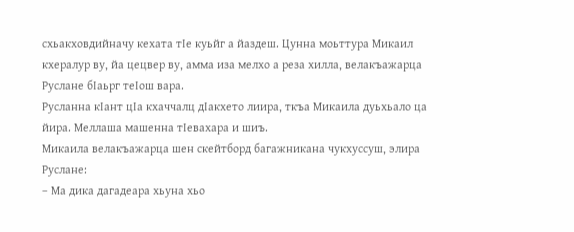схьакховдийначу кехата тIе куьйг а йаздеш. Цунна моьттура Микаил кхералур ву, йа цецвер ву, амма иза мелхо а реза хилла, велакъажарца Руслане бIаьрг теIош вара.
Русланна кIант цIа кхаччалц дIакхето лиира, ткъа Микаила дуьхьало ца йира. Меллаша машенна тIевахара и шиъ.
Микаила велакъажарца шен скейтборд багажникана чукхуссуш, элира Руслане:
– Ма дика дагадеара хьуна хьо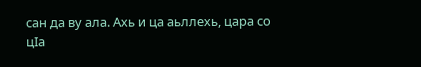сан да ву ала. Ахь и ца аьллехь, цара со цIа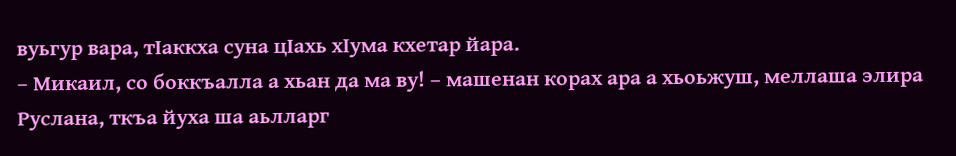вуьгур вара, тIаккха суна цIахь хIума кхетар йара.
– Микаил, со боккъалла а хьан да ма ву! – машенан корах ара а хьоьжуш, меллаша элира Руслана, ткъа йуха ша аьлларг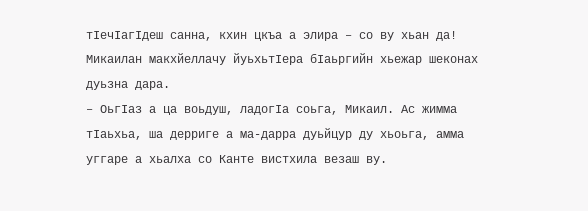тIечIагIдеш санна, кхин цкъа а элира – со ву хьан да!
Микаилан макхйеллачу йуьхьтIера бIаьргийн хьежар шеконах дуьзна дара.
– ОьгIаз а ца воьдуш, ладогIа соьга, Микаил. Ас жимма тIаьхьа, ша дерриге а ма-дарра дуьйцур ду хьоьга, амма уггаре а хьалха со Канте вистхила везаш ву.